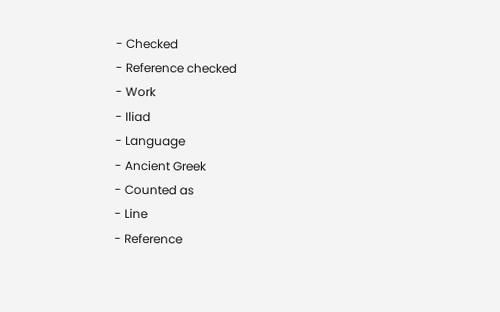- Checked
- Reference checked
- Work
- Iliad
- Language
- Ancient Greek
- Counted as
- Line
- Reference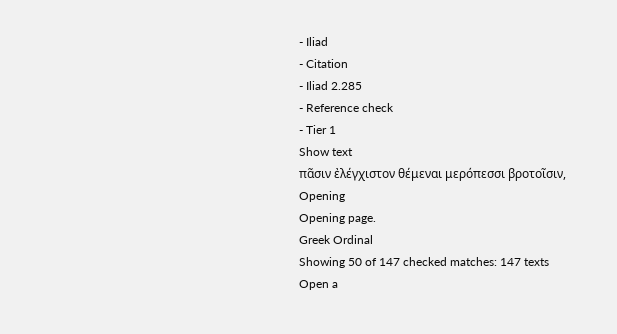- Iliad
- Citation
- Iliad 2.285
- Reference check
- Tier 1
Show text
πᾶσιν ἐλέγχιστον θέμεναι μερόπεσσι βροτοῖσιν,
Opening
Opening page.
Greek Ordinal
Showing 50 of 147 checked matches: 147 texts
Open a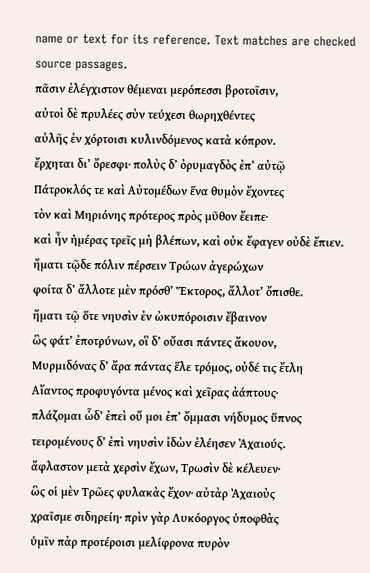name or text for its reference. Text matches are checked source passages.
πᾶσιν ἐλέγχιστον θέμεναι μερόπεσσι βροτοῖσιν,
αὐτοὶ δὲ πρυλέες σὺν τεύχεσι θωρηχθέντες
αὐλῆς ἐν χόρτοισι κυλινδόμενος κατὰ κόπρον.
ἔρχηται διʼ ὄρεσφι· πολὺς δʼ ὀρυμαγδὸς ἐπʼ αὐτῷ
Πάτροκλός τε καὶ Αὐτομέδων ἕνα θυμὸν ἔχοντες
τὸν καὶ Μηριόνης πρότερος πρὸς μῦθον ἔειπε·
καὶ ἦν ἡμέρας τρεῖς μὴ βλέπων, καὶ οὐκ ἔφαγεν οὐδὲ ἔπιεν.
ἤματι τῷδε πόλιν πέρσειν Τρώων ἀγερώχων
φοίτα δʼ ἄλλοτε μὲν πρόσθʼ Ἕκτορος, ἄλλοτʼ ὄπισθε.
ἤματι τῷ ὅτε νηυσὶν ἐν ὠκυπόροισιν ἔβαινον
ὣς φάτʼ ἐποτρύνων, οἳ δʼ οὔασι πάντες ἄκουον,
Μυρμιδόνας δʼ ἄρα πάντας ἕλε τρόμος, οὐδέ τις ἔτλη
Αἴαντος προφυγόντα μένος καὶ χεῖρας ἀάπτους·
πλάζομαι ὧδʼ ἐπεὶ οὔ μοι ἐπʼ ὄμμασι νήδυμος ὕπνος
τειρομένους δʼ ἐπὶ νηυσὶν ἰδὼν ἐλέησεν Ἀχαιούς.
ἄφλαστον μετὰ χερσὶν ἔχων, Τρωσὶν δὲ κέλευεν·
ὣς οἱ μὲν Τρῶες φυλακὰς ἔχον· αὐτὰρ Ἀχαιοὺς
χραῖσμε σιδηρείη· πρὶν γὰρ Λυκόοργος ὑποφθὰς
ὑμῖν πὰρ προτέροισι μελίφρονα πυρὸν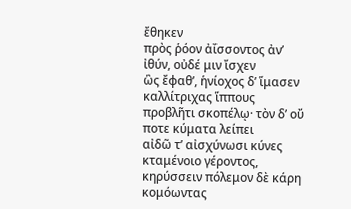ἔθηκεν
πρὸς ῥόον ἀΐσσοντος ἀνʼ ἰθύν, οὐδέ μιν ἴσχεν
ὣς ἔφαθʼ, ἡνίοχος δʼ ἵμασεν καλλίτριχας ἵππους
προβλῆτι σκοπέλῳ· τὸν δʼ οὔ ποτε κύματα λείπει
αἰδῶ τʼ αἰσχύνωσι κύνες κταμένοιο γέροντος,
κηρύσσειν πόλεμον δὲ κάρη κομόωντας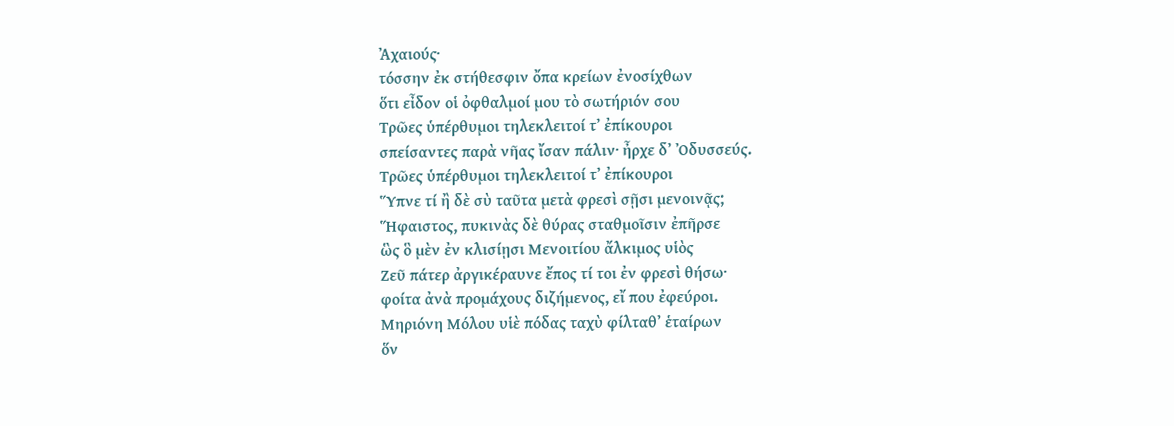Ἀχαιούς·
τόσσην ἐκ στήθεσφιν ὄπα κρείων ἐνοσίχθων
ὅτι εἶδον οἱ ὀφθαλμοί μου τὸ σωτήριόν σου
Τρῶες ὑπέρθυμοι τηλεκλειτοί τʼ ἐπίκουροι
σπείσαντες παρὰ νῆας ἴσαν πάλιν· ἦρχε δʼ Ὀδυσσεύς.
Τρῶες ὑπέρθυμοι τηλεκλειτοί τʼ ἐπίκουροι
Ὕπνε τί ἢ δὲ σὺ ταῦτα μετὰ φρεσὶ σῇσι μενοινᾷς;
Ἥφαιστος, πυκινὰς δὲ θύρας σταθμοῖσιν ἐπῆρσε
ὣς ὃ μὲν ἐν κλισίῃσι Μενοιτίου ἄλκιμος υἱὸς
Ζεῦ πάτερ ἀργικέραυνε ἔπος τί τοι ἐν φρεσὶ θήσω·
φοίτα ἀνὰ προμάχους διζήμενος, εἴ που ἐφεύροι.
Μηριόνη Μόλου υἱὲ πόδας ταχὺ φίλταθʼ ἑταίρων
ὅν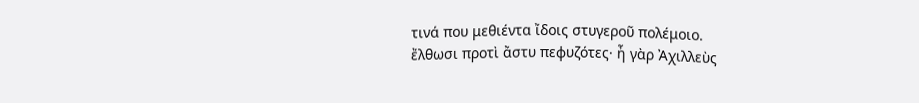τινά που μεθιέντα ἴδοις στυγεροῦ πολέμοιο.
ἔλθωσι προτὶ ἄστυ πεφυζότες· ἦ γὰρ Ἀχιλλεὺς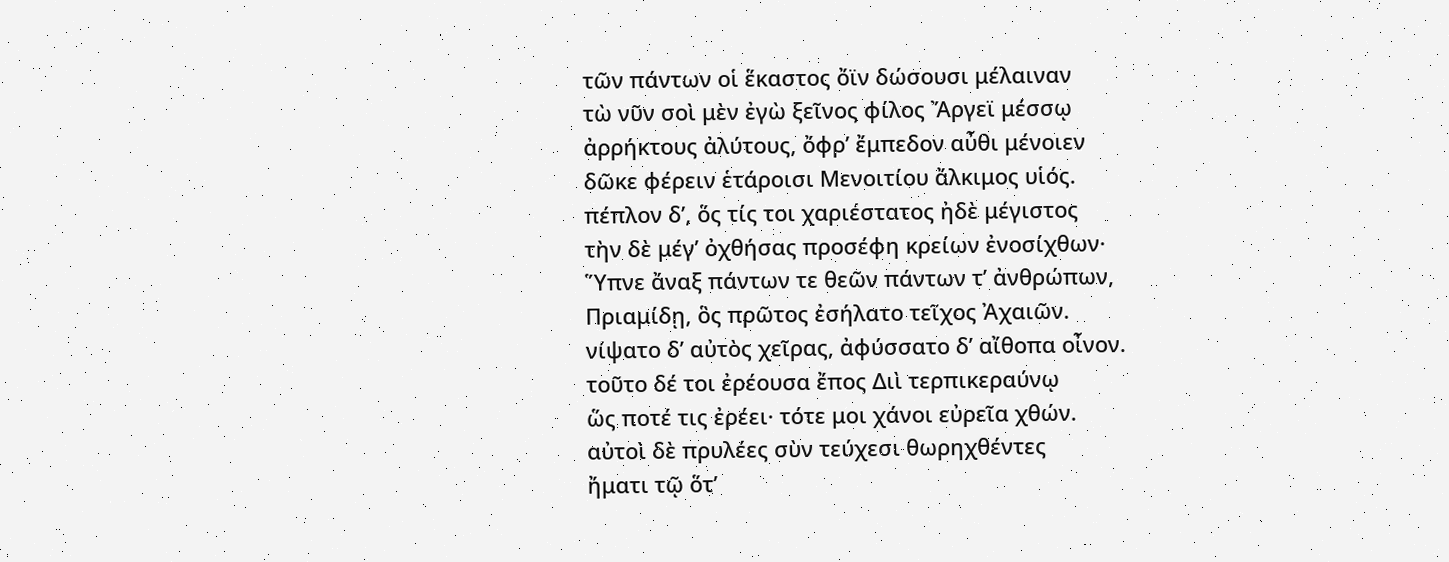τῶν πάντων οἱ ἕκαστος ὄϊν δώσουσι μέλαιναν
τὼ νῦν σοὶ μὲν ἐγὼ ξεῖνος φίλος Ἄργεϊ μέσσῳ
ἀρρήκτους ἀλύτους, ὄφρʼ ἔμπεδον αὖθι μένοιεν
δῶκε φέρειν ἑτάροισι Μενοιτίου ἄλκιμος υἱός.
πέπλον δʼ, ὅς τίς τοι χαριέστατος ἠδὲ μέγιστος
τὴν δὲ μέγʼ ὀχθήσας προσέφη κρείων ἐνοσίχθων·
Ὕπνε ἄναξ πάντων τε θεῶν πάντων τʼ ἀνθρώπων,
Πριαμίδῃ, ὃς πρῶτος ἐσήλατο τεῖχος Ἀχαιῶν.
νίψατο δʼ αὐτὸς χεῖρας, ἀφύσσατο δʼ αἴθοπα οἶνον.
τοῦτο δέ τοι ἐρέουσα ἔπος Διὶ τερπικεραύνῳ
ὥς ποτέ τις ἐρέει· τότε μοι χάνοι εὐρεῖα χθών.
αὐτοὶ δὲ πρυλέες σὺν τεύχεσι θωρηχθέντες
ἤματι τῷ ὅτʼ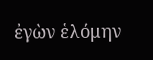ἐγὼν ἑλόμην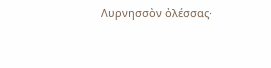Λυρνησσὸν ὀλέσσας·